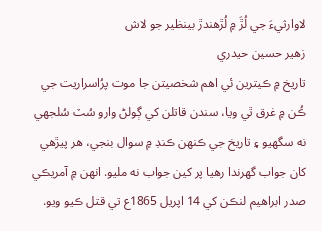لاوارثيءَ جي لُڙَ ۾ لُڙهندڙ بينظير جو لاش
زهير حسين حيدري
تاريخ ۾ ڪيترين ئي اهم شخصيتن جا موت پرُاسراريت جي ڪُن ۾ غرق ٿي ويا، سندن قاتلن کي ڳولڻ وارو سُٽ سُلجهي نه سگهيو ۽ تاريخ جي ڪنهن ڪنڊ ۾ سوال بنجي، هر پيڙهي کان جواب گهرندا رهيا پر کين جواب نه مليو. انهن ۾ آمريڪي صدر ابراهيم لنڪن کي 14 اپريل 1865ع تي قتل ڪيو ويو.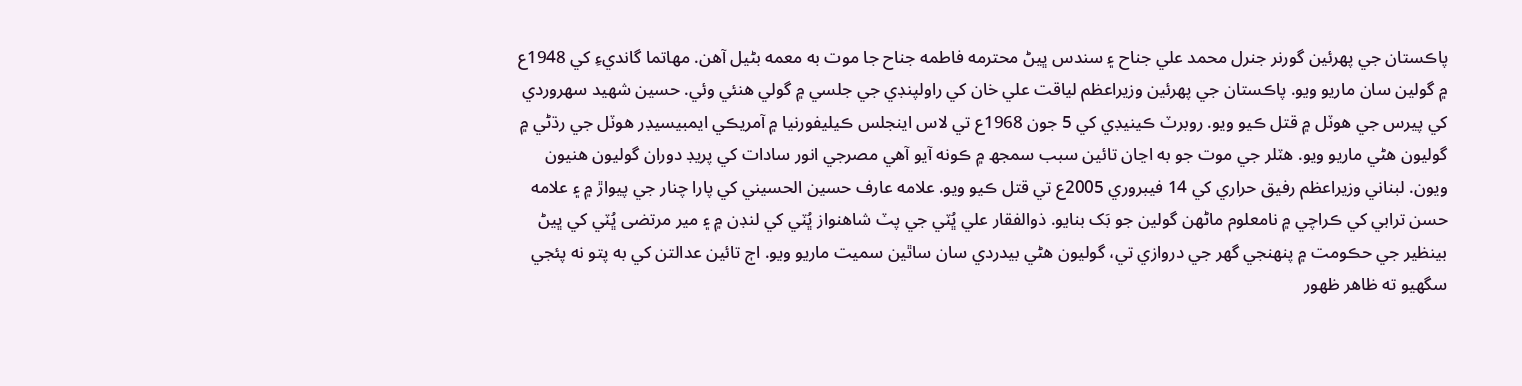پاڪستان جي پهرئين گورنر جنرل محمد علي جناح ۽ سندس ڀيڻ محترمه فاطمه جناح جا موت به معمه بڻيل آهن. مهاتما گانديءِ کي 1948ع ۾ گولين سان ماريو ويو. پاڪستان جي پهرئين وزيراعظم لياقت علي خان کي راولپنڊي جي جلسي ۾ گولي هنئي وئي. حسين شهيد سهروردي کي پيرس جي هوٽل ۾ قتل ڪيو ويو. روبرٽ ڪينيڊي کي 5 جون 1968ع تي لاس اينجلس ڪيليفورنيا ۾ آمريڪي ايمبيسيڊر هوٽل جي رڌڻي ۾ گوليون هڻي ماريو ويو. هٽلر جي موت جو به اڃان تائين سبب سمجھ ۾ ڪونه آيو آهي مصرجي انور سادات کي پريڊ دوران گوليون هنيون ويون. لبناني وزيراعظم رفيق حراري کي 14 فيبروري 2005ع تي قتل ڪيو ويو. علامه عارف حسين الحسيني کي پارا چنار جي پيواڙ ۾ ۽ علامه حسن ترابي کي ڪراچي ۾ نامعلوم ماڻهن گولين جو بَک بنايو. ذوالفقار علي ڀُٽي جي پٽ شاهنواز ڀُٽي کي لنڊن ۾ ۽ مير مرتضى ڀُٽي کي ڀيڻ بينظير جي حڪومت ۾ پنهنجي گهر جي دروازي تي، گوليون هڻي بيدردي سان ساٿين سميت ماريو ويو. اڄ تائين عدالتن کي به پتو نه پئجي سگهيو ته ظاهر ظهور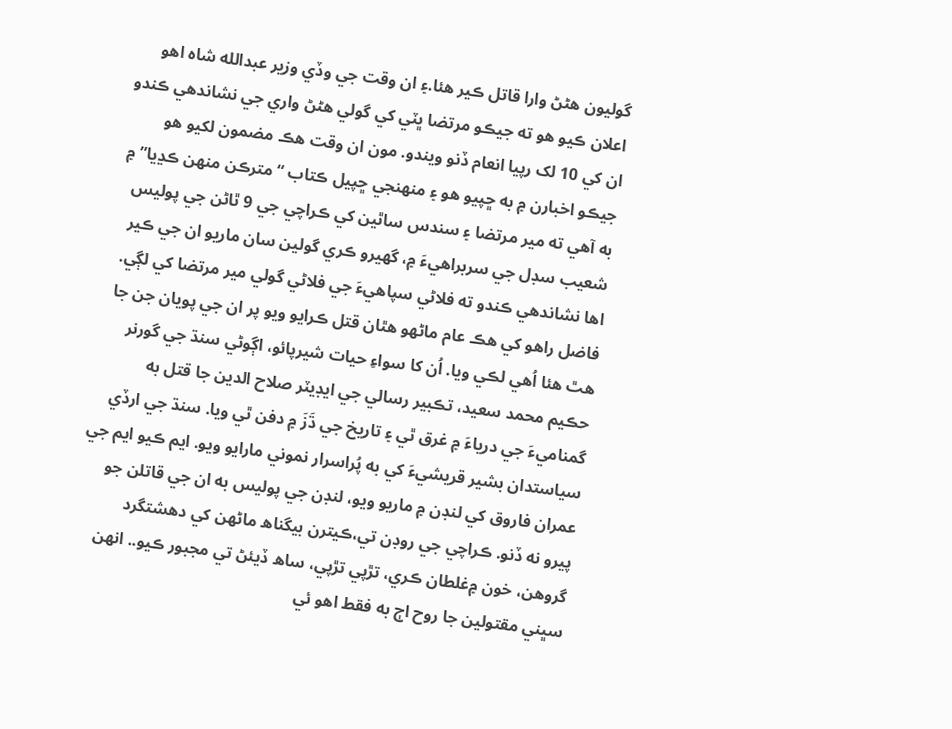گوليون هڻڻ وارا قاتل ڪير هئا.۽ ان وقت جي وڏي وزير عبدالله شاه اهو اعلان ڪيو هو ته جيڪو مرتضا ڀٽي کي گولي هڻڻ واري جي نشاندهي ڪندو ان کي 10 لک رپيا انعام ڏنو ويندو. مون ان وقت هڪ مضمون لکيو هو جيڪو اخبارن ۾ به ڇپيو هو ۽ منهنجي ڇپيل ڪتاب “ مترڪن منهن ڪڍيا” ۾ به آهي ته مير مرتضا ۽ سندس ساٿين کي ڪراچي جي 9 ٿاڻن جي پوليس شعيب سڊل جي سربراهيءَ ۾، گهيرو ڪري گولين سان ماريو ان جي ڪير اها نشاندهي ڪندو ته فلاڻي سپاهيءَ جي فلاڻي گولي مير مرتضا کي لڳي. فاضل راهو کي هڪ عام ماڻهو هٿان قتل ڪرايو ويو پر ان جي پويان جن جا هٿ هئا اُهي لڪي ويا. اُن کا سواءِ حيات شيرپائو، اڳوڻي سنڌ جي گورنر حڪيم محمد سعيد، تڪبير رسالي جي ايڊيٽر صلاح الدين جا قتل به گمناميءَ جي درياءَ ۾ غرق ٿي ۽ تاريخ جي ڌَزَ ۾ دفن ٿي ويا. سنڌ جي ارڏي سياستدان بشير قريشيءَ کي به پُراسرار نموني مارايو ويو. ايم ڪيو ايم جي عمران فاروق کي لنڊن ۾ ماريو ويو، لنڊن جي پوليس به ان جي قاتلن جو پيرو نه ڏنو. ڪراچي جي روڊن تي،ڪيترن بيگناھ ماڻهن کي دهشتگرد گروهن، خون ۾غلطان ڪري، تڙپي تڙپي، ساھ ڏيئڻ تي مجبور ڪيو.. انهن سڀني مقتولين جا روح اڄ به فقط اهو ئي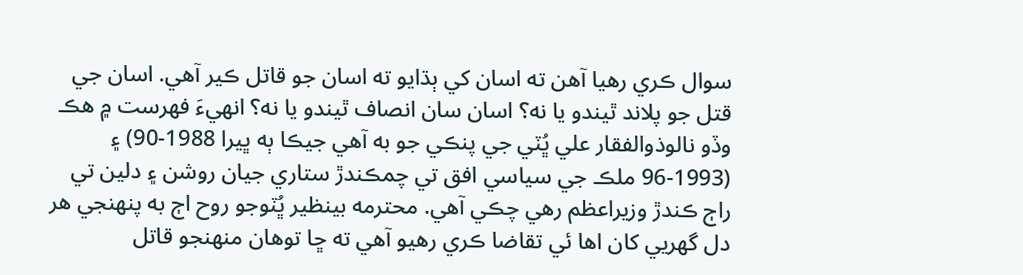سوال ڪري رهيا آهن ته اسان کي ٻڌايو ته اسان جو قاتل ڪير آهي. اسان جي قتل جو پلاند ٿيندو يا نه؟ اسان سان انصاف ٿيندو يا نه؟ انهيءَ فهرست ۾ هڪ وڏو نالوذوالفقار علي ڀُٽي جي پنڪي جو به آهي جيڪا ٻه ڀيرا 1988-90) ۽ (1993-96 ملڪ جي سياسي افق تي چمڪندڙ ستاري جيان روشن ۽ دلين تي راڄ ڪندڙ وزيراعظم رهي چڪي آهي. محترمه بينظير ڀُٽوجو روح اڄ به پنهنجي هر دل گهريي کان اها ئي تقاضا ڪري رهيو آهي ته ڇا توهان منهنجو قاتل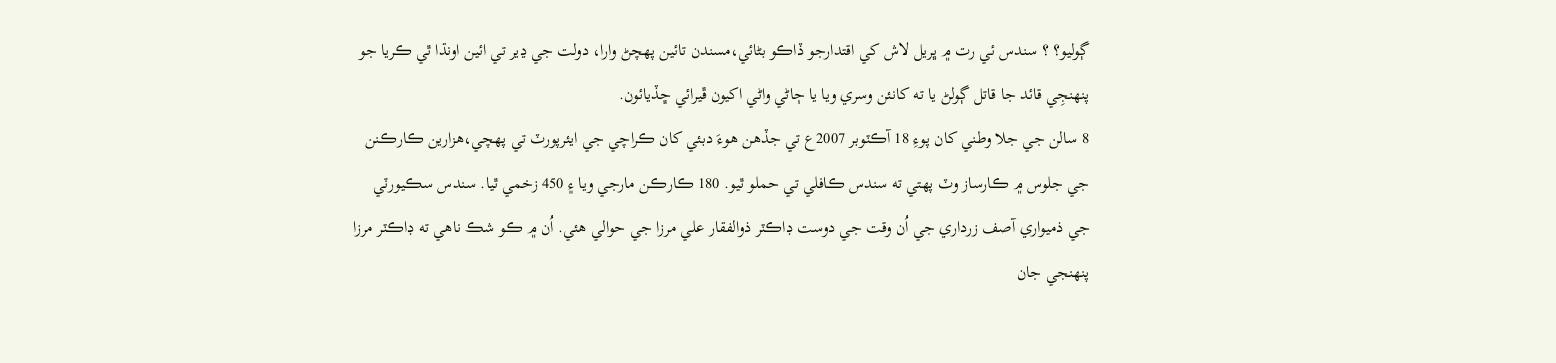ڳوليو؟ ؟ سندس ئي رت ۾ ڀريل لاش کي اقتدارجو ڏاڪو بڻائي،مسندن تائين پهچڻ وارا، دولت جي ڍير تي ائين اونڌا ٿي ڪريا جو پنهنجِي قائد جا قاتل ڳولڻ يا ته کانئن وسري ويا يا ڄاڻي واڻي اکيون ڦيرائي ڇڏيائون.
8 سالن جي جلا وطني کان پوءِ 18 آڪٽوبر 2007ع تي جڏهن هوءَ دبئي کان ڪراچي جي ايئرپورٽ تي پهچي،هزارين ڪارڪنن جي جلوس ۾ ڪارساز وٽ پهتي ته سندس ڪافلي تي حملو ٿيو. 180 ڪارڪن مارجي ويا ۽ 450 زخمي ٿيا. سندس سڪيورٽي جي ذميواري آصف زرداري جي اُن وقت جي دوست ڊاڪٽر ذوالفقار علي مرزا جي حوالي هئي. اُن ۾ ڪو شڪ ناهي ته ڊاڪٽر مرزا پنهنجي جان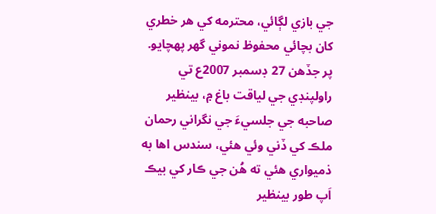جي بازي لڳائي، محترمه کي هر خطري کان بچائي محفوظ نموني گهر پهچايو. پر جڏهن 27 ڊسمبر 2007ع تي راولپنڊي جي لياقت باغ ۾، بينظير صاحبه جي جلسيءَ جي نگراني رحمان ملڪ کي ڏني وئي هئي، سندس اها به ذميواري هئي ته هُن جي ڪار کي بيڪ اَپ طور بينظير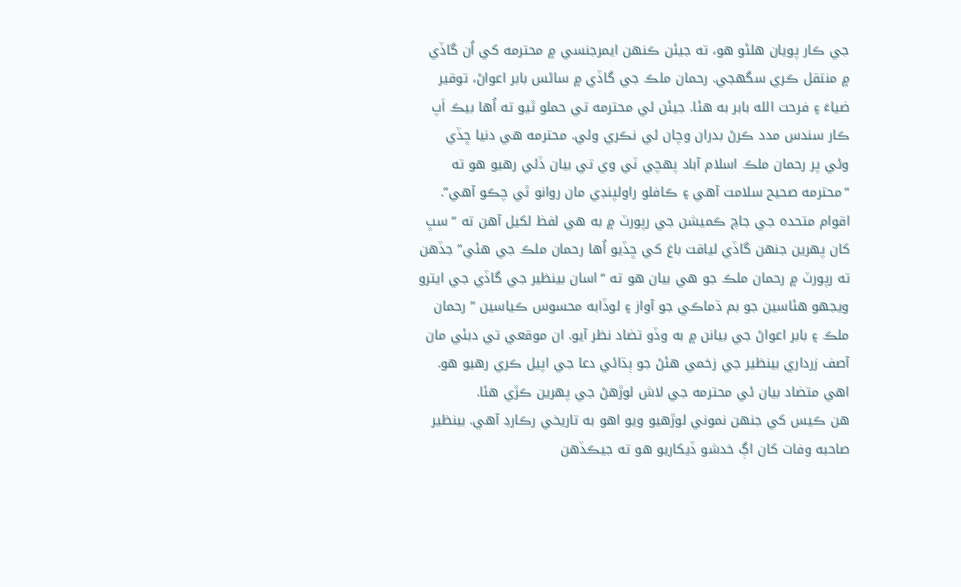جي ڪار پويان هلڻو هو، ته جيئن ڪنهن ايمرجنسي ۾ محترمه کي اُن گاڏي ۾ منتقل ڪري سگهجي. رحمان ملڪ جي گاڏي ۾ ساڻس بابر اعواڻ، توقير ضياءَ ۽ فرحت الله بابر به هئا. جيئن ئي محترمه تي حملو ٿيو ته اُها بيڪ اَپ ڪار سندس مدد ڪرڻ بدران وچان ئي نڪري وئي. محترمه هي دنيا ڇڏي وئي پر رحمان ملڪ اسلام آباد پهچي ٽي وي تي بيان ڏئي رهيو هو ته “محترمه صحيح سلامت آهي ۽ ڪافلو راولپنڊي مان روانو ٿي چڪو آهي”. اقوام متحده جي جاچ ڪميشن جي رپورٽ ۾ به هي لفظ لکيل آهن ته “سڀ کان پهرين جنهن گاڏي لياقت باغ کي ڇڏيو اُها رحمان ملڪ جي هئي” جڏهن ته رپورٽ ۾ رحمان ملڪ جو هي بيان هو ته “اسان بينظير جي گاڏي جي ايترو ويجهو هئاسين جو بم ڌماڪي جو آواز ۽ لوڏابه محسوس ڪياسين ” رحمان ملڪ ۽ بابر اعواڻ جي بيانن ۾ به وڏو تضاد نظر آيو. ان موقعي تي دبئي مان آصف زرداري بينظير جي زخمي هئڻ جو ٻڌائي دعا جي اپيل ڪري رهيو هو. اهي متضاد بيان ئي محترمه جي لاش لوڙهڻ جي پهرين ڪڙي هئا.
هن ڪيس کي جنهن نموني لوڙهيو ويو اهو به تاريخي رڪارڊ آهي. بينظير صاحبه وفات کان اڳ خدشو ڏيکاريو هو ته جيڪڏهن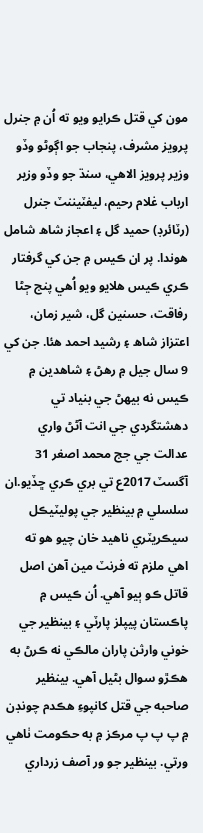مون کي قتل ڪرايو ويو ته اُن ۾ جنرل پرويز مشرف، پنجاب جو اڳوڻو وڏو وزير پرويز الاهي، سنڌ جو وڏو وزير ارباب غلام رحيم، ليفٽيننٽ جنرل (رٽائرڊ) حميد گل ۽ اعجاز شاھ شامل هوندا. پر ان ڪيس ۾ جن کي گرفتار ڪري ڪيس هلايو ويو اُهي پنج ڄڻا رفاقت، حسنين گل، شير زمان، اعتزاز شاھ ۽ رشيد احمد هئا. جن کي 9 سال جيل ۾ رهڻ ۽ شاهدين ۾ ڪيس نه بيهڻ جي بنياد تي دهشتگردي جي انت آڻڻ واري عدالت جي جج محمد اصغر 31 آگسٽ 2017ع تي بري ڪري ڇڏيو.ان سلسلي ۾ بينظير جي پوليٽيڪل سيڪريٽري ناهيد خان چيو هو ته اهي ملزم ته فرنٽ مين آهن اصل قاتل ڪو ٻيو آهي. اُن ڪيس ۾ پاڪستان پيپلز پارٽي ۽ بينظير جي خوني وارثن پاران مالڪي نه ڪرڻ به هڪڙو سوال بڻيل آهي. بينظير صاحبه جي قتل کانپوءِ هڪدم چونڊن ۾ پ پ پ مرڪز ۾ به حڪومت ٺاهي ورتي. بينظير جو ور آصف زرداري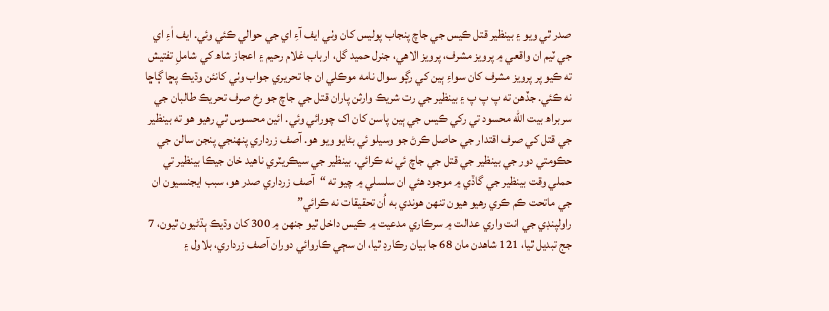صدر ٿي ويو ۽ بينظير قتل ڪيس جي جاچ پنجاب پوليس کان وٺي ايف آءِ اي جي حوالي ڪئي وئي. ايف اٰءِ اي جي ٽيم ان واقعي ۾ پرويز مشرف، پرويز الاهي، جنرل حميد گل، ارباب غلام رحيم ۽ اعجاز شاھ کي شاملِ تفتيش ته ڪيو پر پرويز مشرف کان سواءِ ٻين کي رڳو سوال نامه موڪلي ان جا تحريري جواب وٺي کانئن وڌيڪ پڇا ڳاڇا نه ڪئي. جڏهن ته پ پ پ ۽ بينظير جي رت شريڪ وارثن پاران قتل جي جاچ جو رخ صرف تحريڪ طالبان جي سربراھ بيت الله محسود تي رکي ڪيس جي ٻين پاسن کان اک چورائي وئي. ائين محسوس ٿي رهيو هو ته بينظير جي قتل کي صرف اقتدار جي حاصل ڪرڻ جو وسيلو ئي بڻايو ويو هو. آصف زرداري پنهنجي پنجن سالن جي حڪومتي دور جي بينظير جي قتل جي جاچ ئي نه ڪرائي. بينظير جي سيڪريٽري ناهيد خان جيڪا بينظير تي حملي وقت بينظير جي گاڏي ۾ موجود هئي ان سلسلي ۾ چيو ته “آصف زرداري صدر هو، سبب ايجنسيون ان جي ماتحت ڪم ڪري رهيو هيون تنهن هوندي به اُن تحقيقات نه ڪرائي”
راولپنڊي جي انت واري عدالت ۾ سرڪاري مدعيت ۾ ڪيس داخل ٿيو جنهن ۾ 300 کان وڌيڪ ٻڌڻيون ٿيون، 7 جج تبديل ٿيا، 121 شاهدن مان 68 جا بيان رڪارڊ ٿيا، ان سڄي ڪاروائي دوران آصف زرداري، بلاول ۽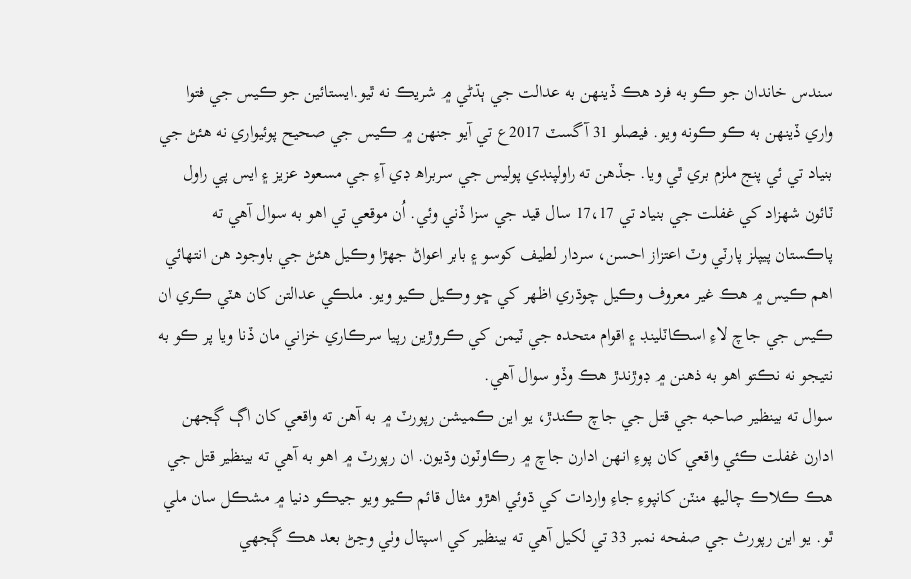سندس خاندان جو ڪو به فرد هڪ ڏينهن به عدالت جي ٻڌڻي ۾ شريڪ نه ٿيو.ايستائين جو ڪيس جي فتوا واري ڏينهن به ڪو ڪونه ويو. فيصلو 31 آگسٽ 2017ع تي آيو جنهن ۾ ڪيس جي صحيح پوئيواري نه هئڻ جي بنياد تي ئي پنج ملزم بري ٿي ويا. جڏهن ته راولپنڊي پوليس جي سربراھ ڊي آءِ جي مسعود عزيز ۽ ايس پي راول ٽائون شهزاد کي غفلت جي بنياد تي 17،17 سال قيد جي سزا ڏني وئي. اُن موقعي تي اهو به سوال آهي ته پاڪستان پيپلز پارٽي وٽ اعتزاز احسن، سردار لطيف کوسو ۽ بابر اعواڻ جهڙا وڪيل هئڻ جي باوجود هن انتهائي اهم ڪيس ۾ هڪ غير معروف وڪيل چوڌري اظهر کي ڇو وڪيل ڪيو ويو. ملڪي عدالتن کان هٽي ڪري ان ڪيس جي جاچ لاءِ اسڪاٽلينڊ ۽ اقوام متحده جي ٽيمن کي ڪروڙين رپيا سرڪاري خزاني مان ڏنا ويا پر ڪو به نتيجو نه نڪتو اهو به ذهنن ۾ ڊوڙندڙ هڪ وڏو سوال آهي.
سوال ته بينظير صاحبه جي قتل جي جاچ ڪندڙ، يو اين ڪميشن رپورٽ ۾ به آهن ته واقعي کان اڳ ڳجهن ادارن غفلت ڪئي واقعي کان پوءِ انهن ادارن جاچ ۾ رڪاوٽون وڌيون. ان رپورٽ ۾ اهو به آهي ته بينظير قتل جي هڪ ڪلاڪ چاليھ منٽن کانپوءِ جاءِ واردات کي ڌوئي اهڙو مثال قائم ڪيو ويو جيڪو دنيا ۾ مشڪل سان ملي ٿو. يو اين رپورث جي صفحه نمبر 33 تي لکيل آهي ته بينظير کي اسپتال وٺي وڃڻ بعد هڪ ڳجهي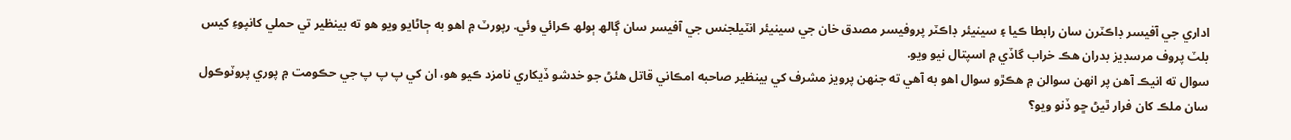اداري جي آفيسر ڊاڪٽرن سان رابطا ڪيا ۽ سينيئر ڊاڪٽر پروفيسر مصدق خان جي سينيئر انٽيلجنس جي آفيسر سان ڳالھ ٻولھ ڪرائي وئي. رپورٽ ۾ اهو به ڄاڻايو ويو هو ته بينظير تي حملي کانپوءِ کيس بلٽ پروف مرسڊيز بدران هڪ خراب گاڏي ۾ اسپتال نيو ويو.
سوال ته انيڪ آهن پر انهن سوالن ۾ هڪڙو سوال اهو به آهي ته جنهن پرويز مشرف کي بينظير صاحبه امڪاني قاتل هئڻ جو خدشو ڏيکاري نامزد ڪيو هو، ان کي پ پ پ جي حڪومت ۾ پوري پروٽوڪول سان ملڪ کان فرار ٿيڻ ڇو ڏنو ويو؟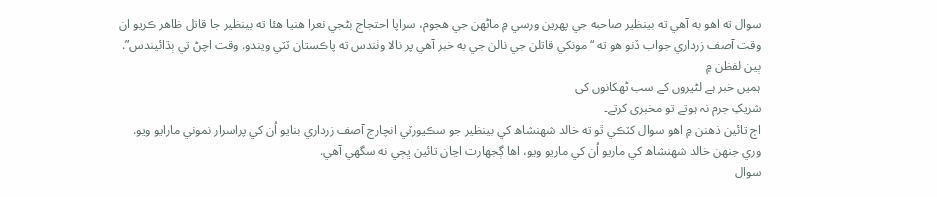سوال ته اهو به آهي ته بينظير صاحبه جي پهرين ورسي ۾ ماڻهن جي هجوم، سراپا احتجاج بڻجي نعرا هنيا هئا ته بينظير جا قاتل ظاهر ڪريو ان وقت آصف زرداري جواب ڏنو هو ته “مونکي قاتلن جي نالن جي به خبر آهي پر نالا وٺندس ته پاڪستان ٽٽي ويندو. وقت اچڻ تي ٻڌائيندس”. ٻين لفظن ۾
ہمیں خبر ہے لٹیروں کے سب ٹھکانوں کی
شریکِ جرم نہ ہوتے تو مخبری کرتے۔
اڄ تائين ذهنن ۾ اهو سوال کٽڪي ٿو ته خالد شهنشاھ کي بينظير جو سڪيورٽي انچارج آصف زرداري بنايو اُن کي پراسرار نموني مارايو ويو. وري جنهن خالد شهنشاھ کي ماريو اُن کي ماريو ويو، اها ڳجهارت اڃان تائين ڀڄي نه سگهي آهي.
سوال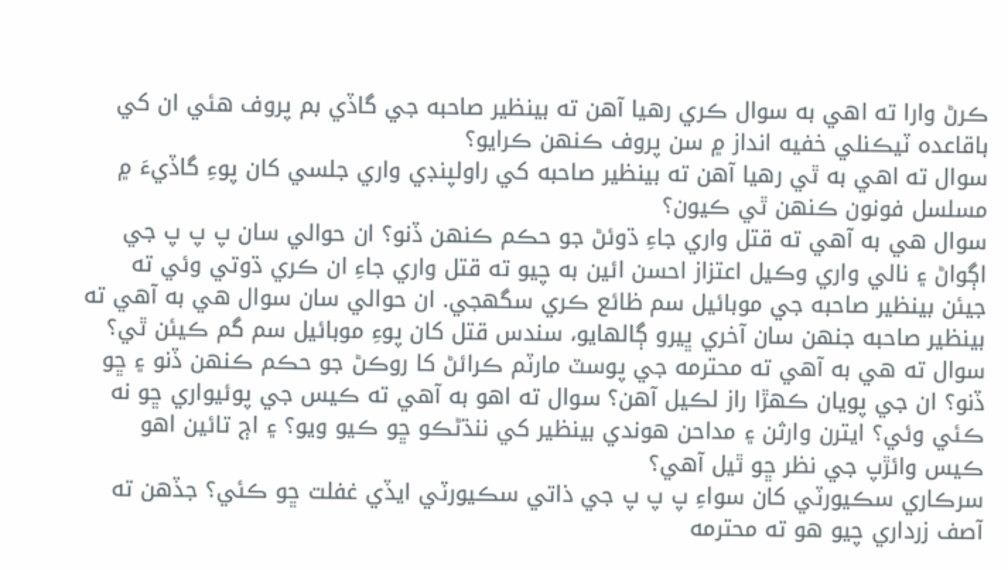ڪرڻ وارا ته اهي به سوال ڪري رهيا آهن ته بينظير صاحبه جي گاڏي بم پروف هئي ان کي باقاعده ٽيڪنلي خفيه انداز ۾ سن پروف ڪنهن ڪرايو؟
سوال ته اهي به ٿي رهيا آهن ته بينظير صاحبه کي راولپنڊي واري جلسي کان پوءِ گاڏيءَ ۾ مسلسل فونون ڪنهن ٿي ڪيون؟
سوال هي به آهي ته قتل واري جاءِ ڌوئڻ جو حڪم ڪنهن ڏنو؟ ان حوالي سان پ پ پ جي اڳواڻ ۽ نالي واري وڪيل اعتزاز احسن ائين به چيو ته قتل واري جاءِ ان ڪري ڌوتي وئي ته جيئن بينظير صاحبه جي موبائيل سم ظائع ڪري سگهجي. ان حوالي سان سوال هي به آهي ته بينظير صاحبه جنهن سان آخري ڀيرو ڳالهايو، سندس قتل کان پوءِ موبائيل سم گم ڪيئن ٿي؟ سوال ته هي به آهي ته محترمه جي پوسٽ مارٽم ڪرائڻ کا روڪڻ جو حڪم ڪنهن ڏنو ۽ ڇو ڏنو؟ ان جي پويان ڪهڙا راز لڪيل آهن؟ سوال ته اهو به آهي ته ڪيس جي پوئيواري ڇو نه ڪئي وئي؟ ايترن وارثن ۽ مداحن هوندي بينظير کي ننڌڻڪو ڇو ڪيو ويو؟ ۽ اڄ تائين اهو ڪيس وائڙپ جي نظر ڇو ٿيل آهي؟
سرڪاري سڪيورٽي کان سواءِ پ پ پ جي ذاتي سڪيورٽي ايڏي غفلت ڇو ڪئي؟ جڏهن ته آصف زرداري چيو هو ته محترمه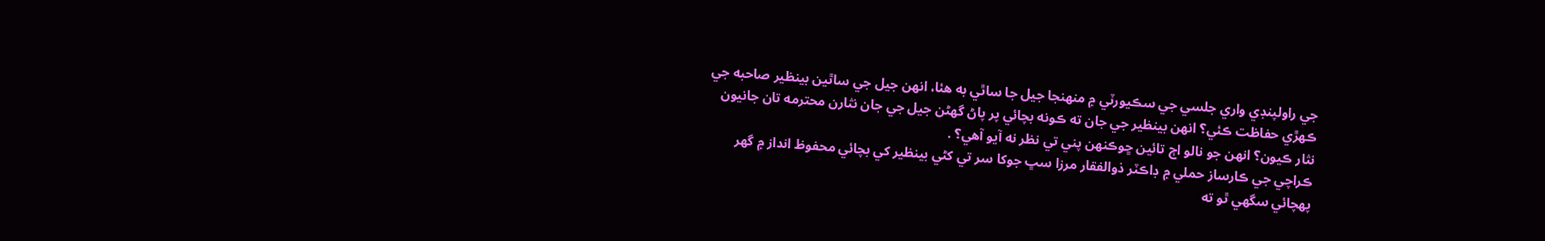جي راولپنڊي واري جلسي جي سڪيورٽي ۾ منهنجا جيل جا ساٿي به هئا، انهن جيل جي ساٿين بينظير صاحبه جي ڪهڙي حفاظت ڪئي؟ انهن بينظير جي جان ته ڪونه بچائي پر پاڻ گهڻن جيل جي جان نثارن محترمه تان جانيون نثار ڪيون؟ انهن جو نالو اڄ تائين ڇوڪنهن پني تي نظر نه آيو آهي؟ .
ڪراچي جي ڪارساز حملي ۾ ڊاڪٽر ذوالفقار مرزا سڀ جوکا سر تي کڻي بينظير کي بچائي محفوظ انداز ۾ گهر پهچائي سگهي ٿو ته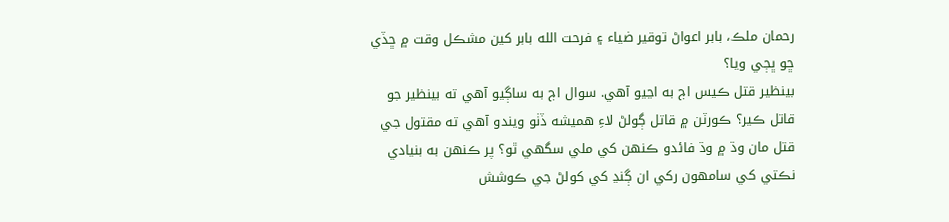رحمان ملڪ، بابر اعواڻ توقير ضياء ۽ فرحت الله بابر کين مشڪل وقت ۾ ڇڏي ڇو ڀڄي ويا؟
بينظير قتل ڪيس اڄ به اڃيو آهي. سوال اڄ به ساڳيو آهي ته بينظير جو قاتل ڪير؟ ڪورٽن ۾ قاتل ڳولڻ لاءِ هميشه ڏٺو ويندو آهي ته مقتول جي قتل مان وڌ ۾ وڌ فائدو ڪنهن کي ملي سگهي ٿو؟ پر ڪنهن به بنيادي نڪتي کي سامهون رکي ان ڳنڍ کي کولڻ جي ڪوشش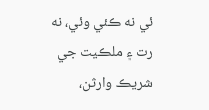ئي نه ڪئي وئي، نه رت ۽ ملڪيت جي شريڪ وارثن،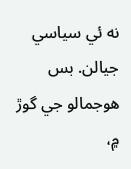نه ئي سياسي جيالن. بس هوجمالو جي گوڙ ۾،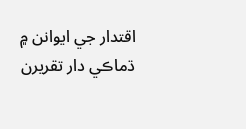اقتدار جي ايوانن ۾ ڌماڪي دار تقريرن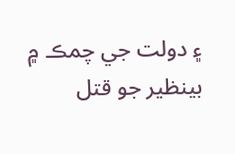۽ دولت جي چمڪ ۾ بينظير جو قتل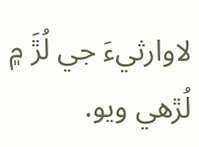لاوارثيءَ جي لُڙَ ۾ لُڙهي ويو.